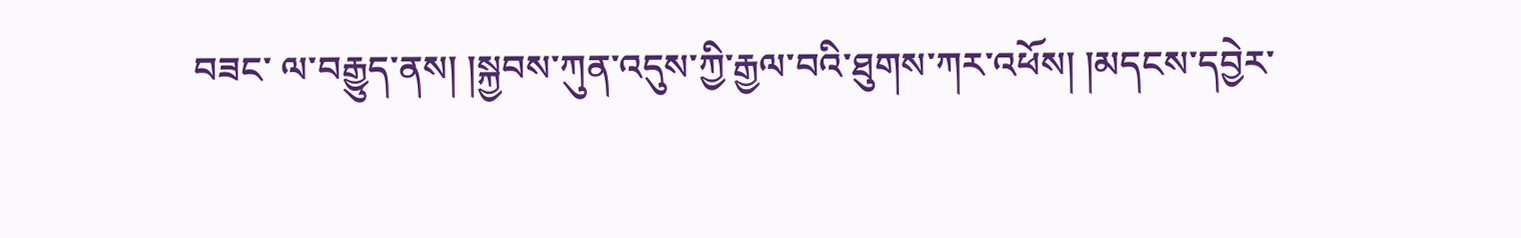བཟང་ ལ་བརྒྱུད་ནས། །སྐྱབས་ཀུན་འདུས་ཀྱི་རྒྱལ་བའི་ཐུགས་ཀར་འཕོས། །མདངས་དབྱེར་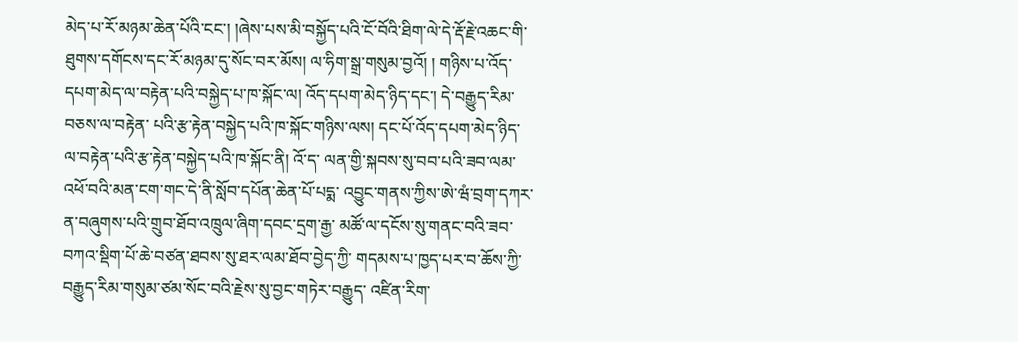མེད་པ་རོ་མཉམ་ཆེན་པོའི་ངང་། །ཞེས་པས་མི་བསྐྱོད་པའི་ངོ་བོའི་ཐིག་ལེ་དེ་རྡོ་རྗེ་འཆང་གི་ ཐུགས་དགོངས་དང་རོ་མཉམ་དུ་སོང་བར་མོས། ལ་ཧིག་སྒྲ་གསུམ་བྱའོ། ། གཉིས་པ་འོད་དཔག་མེད་ལ་བརྟེན་པའི་བསྐྱེད་པ་ཁ་སྐོང་ལ། འོད་དཔག་མེད་ཉིད་དང་། དེ་བརྒྱུད་རིམ་བཅས་ལ་བརྟེན་ པའི་རྩ་རྟེན་བསྐྱེད་པའི་ཁ་སྐོང་གཉིས་ལས། དང་པོ་འོད་དཔག་མེད་ཉིད་ལ་བརྟེན་པའི་རྩ་རྟེན་བསྐྱེད་པའི་ཁ་སྐོང་ནི། འོ་ད་ ལན་གྱི་སྐབས་སུ་བབ་པའི་ཟབ་ལམ་འཕོ་བའི་མན་ངག་གང་དེ་ནི་སློབ་དཔོན་ཆེན་པོ་པདྨ་ འབྱུང་གནས་ཀྱིས་ཨེ་ཝཾ་བྲག་དཀར་ན་བཞུགས་པའི་གྲུབ་ཐོབ་འཁྲུལ་ཞིག་དབང་དྲག་རྒྱ་ མཚོ་ལ་དངོས་སུ་གནང་བའི་ཟབ་བཀའ་སྡིག་པོ་ཆེ་བཙན་ཐབས་སུ་ཐར་ལམ་ཐོབ་བྱེད་ཀྱི་ གདམས་པ་ཁྱད་པར་བ་ཆོས་ཀྱི་བརྒྱུད་རིམ་གསུམ་ཙམ་སོང་བའི་རྗེས་སུ་བྱང་གཏེར་བརྒྱུད་ འཛིན་རིག་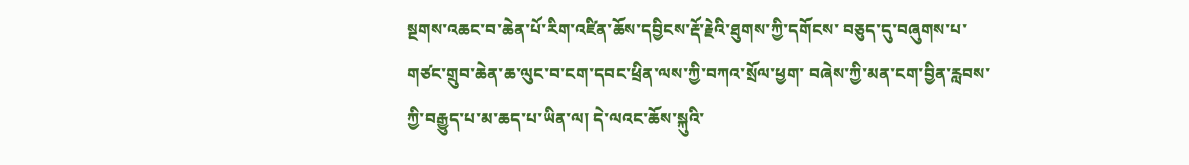སྔགས་འཆང་བ་ཆེན་པོ་རིག་འཛིན་ཆོས་དབྱིངས་རྡོ་རྗེའི་ཐུགས་ཀྱི་དགོངས་ བཅུད་དུ་བཞུགས་པ་གཙང་གྲུབ་ཆེན་ཆ་ལུང་བ་ངག་དབང་ཕྲིན་ལས་ཀྱི་བཀའ་སྲོལ་ཕྱག་ བཞེས་ཀྱི་མན་ངག་བྱིན་རླབས་ཀྱི་བརྒྱུད་པ་མ་ཆད་པ་ཡིན་ལ། དེ་ལའང་ཆོས་སྐུའི་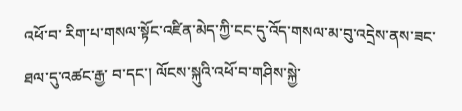འཕོ་བ་ རིག་པ་གསལ་སྟོང་འཛིན་མེད་ཀྱི་ངང་དུ་འོད་གསལ་མ་བུ་འདྲེས་ནས་ཟང་ཐལ་དུ་འཚང་རྒྱ་ བ་དང་། ལོངས་སྐུའི་འཕོ་བ་གཤིས་སྐྱེ་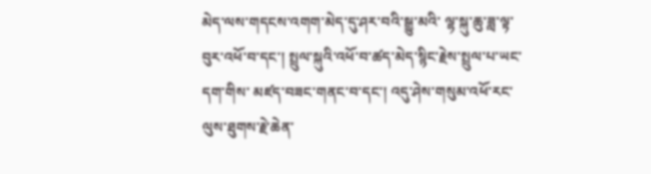མེད་ལས་གདངས་འགག་མེད་དུ་ཤར་བའི་སྒྱུ་མའི་ ལྷ་སྐུ་ཆུ་ཟླ་ལྟ་བུར་འཕོ་བ་དང་། སྤྲུལ་སྐུའི་འཕོ་བ་ཚད་མེད་སྙིང་རྗེས་སྤྲུལ་པ་ཡང་དག་གིས་ མཛད་བཟང་གནང་བ་དང་། འདུ་ཤེས་གསུམ་འཕོ་རང་ལུས་ཐུགས་རྗེ་ཆེན་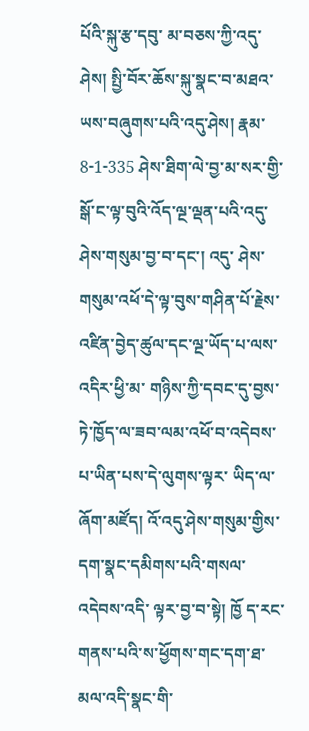པོའི་སྐུ་རྩ་དབུ་ མ་བཅས་ཀྱི་འདུ་ཤེས། སྤྱི་བོར་ཆོས་སྐུ་སྣང་བ་མཐའ་ཡས་བཞུགས་པའི་འདུ་ཤེས། རྣམ་ 8-1-335 ཤེས་ཐིག་ལེ་བྱ་མ་སར་གྱི་སྒོ་ང་ལྟ་བུའི་འོད་ལྔ་ལྡན་པའི་འདུ་ཤེས་གསུམ་བྱ་བ་དང་། འདུ་ ཤེས་གསུམ་འཕོ་དེ་ལྟ་བུས་གཤིན་པོ་རྗེས་འཛིན་བྱེད་ཚུལ་དང་ལྔ་ཡོད་པ་ལས་འདིར་ཕྱི་མ་ གཉིས་ཀྱི་དབང་དུ་བྱས་ཏེ་ཁྱོད་ལ་ཟབ་ལམ་འཕོ་བ་འདེབས་པ་ཡིན་པས་དེ་ལུགས་ལྟར་ ཡིད་ལ་ཞོག་མཛོད། འོ་འདུ་ཤེས་གསུམ་གྱིས་དག་སྣང་དམིགས་པའི་གསལ་འདེབས་འདི་ ལྟར་བྱ་བ་སྟེ། ཁྱོ ད་རང་གནས་པའི་ས་ཕྱོགས་གང་དག་ཐ་མལ་འདི་སྣང་གི་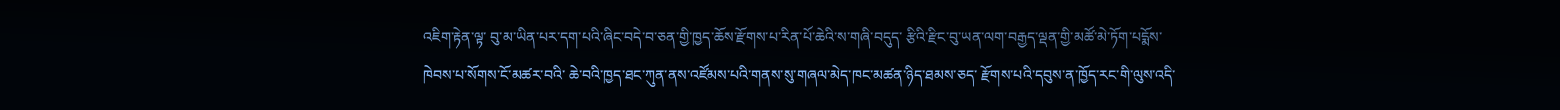འཇིག་རྟེན་ལྟ་ བུ་མ་ཡིན་པར་དག་པའི་ཞིང་བདེ་བ་ཅན་གྱི་ཁྱད་ཆོས་རྫོགས་པ་རིན་པོ་ཆེའི་ས་གཞི་བདུད་ རྩིའི་རྫིང་བུ་ཡན་ལག་བརྒྱད་ལྡན་གྱི་མཚོ་མེ་ཏོག་པདྨོས་ཁེབས་པ་སོགས་ངོ་མཚར་བའི་ ཆེ་བའི་ཁྱད་ཐང་ཀུན་ནས་འཛོམས་པའི་གནས་སུ་གཞལ་མེད་ཁང་མཚན་ཉིད་ཐམས་ཅད་ རྫོགས་པའི་དབུས་ན་ཁྱོད་རང་གི་ལུས་འདི་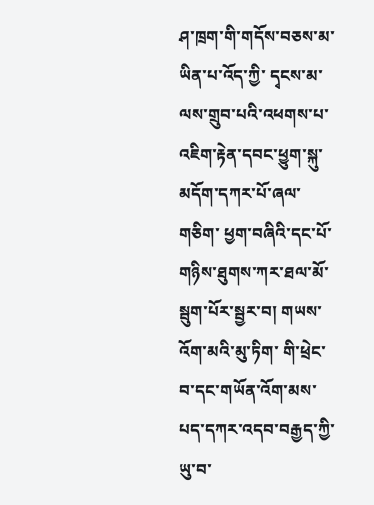ཤ་ཁྲག་གི་གདོས་བཅས་མ་ཡིན་པ་འོད་ཀྱི་ དྭངས་མ་ལས་གྲུབ་པའི་འཕགས་པ་འཇིག་རྟེན་དབང་ཕྱུག་སྐུ་མདོག་དཀར་པོ་ཞལ་གཅིག་ ཕྱག་བཞིའི་དང་པོ་གཉིས་ཐུགས་ཀར་ཐལ་མོ་སྦུག་པོར་སྦྱར་བ། གཡས་འོག་མའི་མུ་ཏིག་ གི་ཕྲེང་བ་དང་གཡོན་འོག་མས་པད་དཀར་འདབ་བརྒྱད་ཀྱི་ཡུ་བ་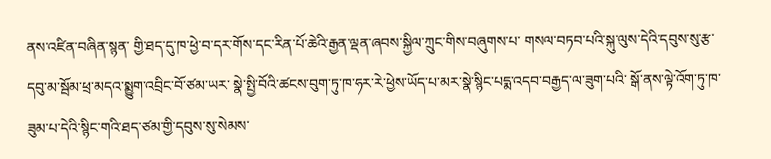ནས་འཛིན་བཞིན་སྙན་ གྱི་ཐད་དུ་ཁ་ཕྱེ་བ་དར་གོས་དང་རིན་པོ་ཆེའི་རྒྱན་ལྡན་ཞབས་སྐྱིལ་ཀྲུང་གིས་བཞུགས་པ་ གསལ་བཏབ་པའི་སྐུ་ལུས་དེའི་དབུས་སུ་རྩ་དབུ་མ་སྦོམ་ཕྲ་མདའ་སྨྱུག་འབྲིང་བོ་ཙམ་ཡར་ སྣེ་སྤྱི་བོའི་ཚངས་བུག་ཏུ་ཁ་ཧར་རེ་ཕྱེས་ཡོད་པ་མར་སྣེ་སྙིང་པདྨ་འདབ་བརྒྱད་ལ་ཟུག་པའི་ སྒོ་ནས་ལྟེ་འོག་ཏུ་ཁ་ཟུམ་པ་དེའི་སྙིང་གའི་ཐད་ཙམ་གྱི་དབུས་སུ་སེམས་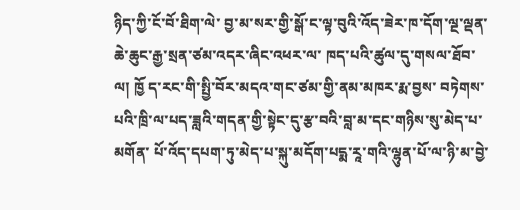ཉིད་ཀྱི་ངོ་བོ་ཐིག་ལེ་ བྱ་མ་སར་གྱི་སྒོ་ང་ལྟ་བུའི་འོད་ཟེར་ཁ་དོག་ལྔ་ལྡན་ཆེ་ཆུང་རྒྱ་སྲན་ཙམ་འདར་ཞིང་འཕར་ལ་ ཁད་པའི་ཚུལ་དུ་གསལ་ཐོབ་ལ། ཁྱོ ད་རང་གི་སྤྱི་བོར་མདའ་གང་ཙམ་གྱི་ནམ་མཁར་རྨ་བྱས་ བཏེགས་པའི་ཁྲི་ལ་པད་ཟླའི་གདན་གྱི་སྟེང་དུ་རྩ་བའི་བླ་མ་དང་གཉིས་སུ་མེད་པ་མགོན་ པོ་འོད་དཔག་ཏུ་མེད་པ་སྐུ་མདོག་པདྨ་རཱ་གའི་ལྷུན་པོ་ལ་ཉི་མ་བྱེ་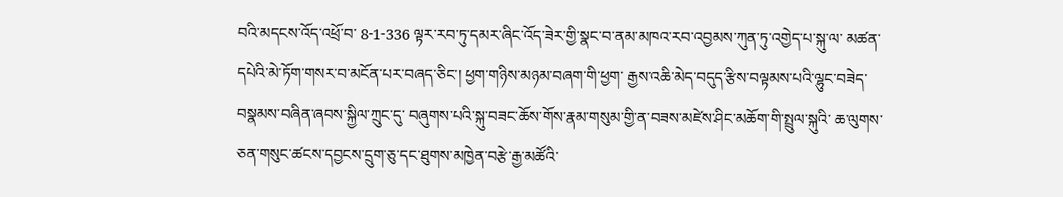བའི་མདངས་འོད་འཕྲོ་བ་ 8-1-336 ལྟར་རབ་ཏུ་དམར་ཞིང་འོད་ཟེར་གྱི་སྣང་བ་ནམ་མཁའ་རབ་འབྱམས་ཀུན་ཏུ་འགྱེད་པ་སྐུ་ལ་ མཚན་དཔེའི་མེ་ཏོག་གསར་བ་མངོན་པར་བཞད་ཅིང་། ཕྱག་གཉིས་མཉམ་བཞག་གི་ཕྱག་ རྒྱས་འཆི་མེད་བདུད་རྩིས་བལྟམས་པའི་ལྷུང་བཟེད་བསྣམས་བཞིན་ཞབས་སྐྱིལ་ཀྲུང་དུ་ བཞུགས་པའི་སྐུ་བཟང་ཆོས་གོས་རྣམ་གསུམ་གྱི་ན་བཟས་མཛེས་ཤིང་མཆོག་གི་སྤྲུལ་སྐུའི་ ཆ་ལུགས་ཅན་གསུང་ཚངས་དབྱངས་དྲུག་ཅུ་དང་ཐུགས་མཁྱེན་བརྩེ་རྒྱ་མཚོའི་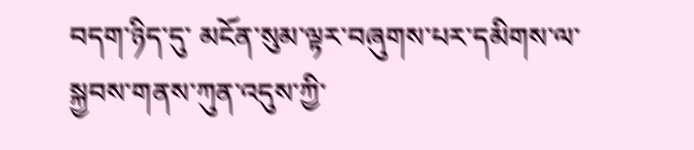བདག་ཉིད་དུ་ མངོན་སུམ་ལྟར་བཞུགས་པར་དམིགས་ལ་སྐྱབས་གནས་ཀུན་འདུས་ཀྱི་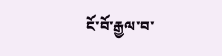ངོ་བོ་རྒྱལ་བ་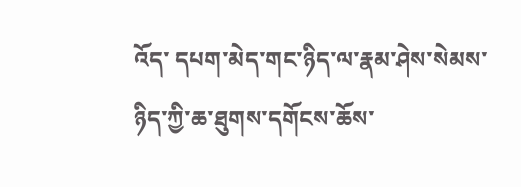འོད་ དཔག་མེད་གང་ཉིད་ལ་རྣམ་ཤེས་སེམས་ཉིད་ཀྱི་ཆ་ཐུགས་དགོངས་ཆོས་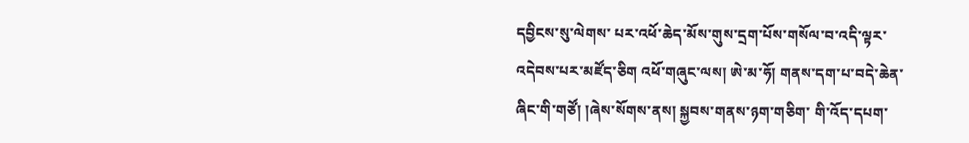དབྱིངས་སུ་ལེགས་ པར་འཕོ་ཆེད་མོས་གུས་དྲག་པོས་གསོལ་བ་འདི་ལྟར་འདེབས་པར་མཛོད་ཅིག འཕོ་གཞུང་ལས། ཨེ་མ་ཧོ། གནས་དག་པ་བདེ་ཆེན་ཞིང་གི་གཙོ། །ཞེས་སོགས་ནས། སྐྱབས་གནས་ཉག་གཅིག་ གི་འོད་དཔག་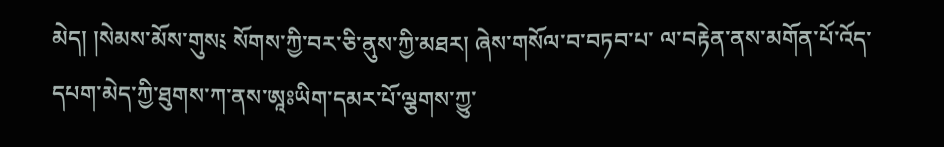མེད། །སེམས་མོས་གུས༴ སོགས་ཀྱི་བར་ཅི་ནུས་ཀྱི་མཐར། ཞེས་གསོལ་བ་བཏབ་པ་ ལ་བརྟེན་ནས་མགོན་པོ་འོད་དཔག་མེད་ཀྱི་ཐུགས་ཀ་ནས་ཨཱཿཡིག་དམར་པོ་ལྕགས་ཀྱུ་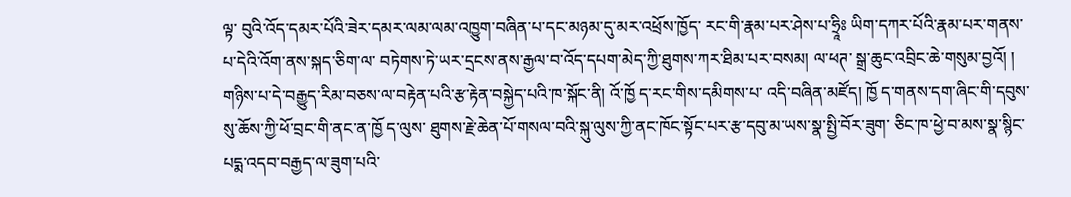ལྟ་ བུའི་འོད་དམར་པོའི་ཟེར་དམར་ལམ་ལམ་འཁྱུག་བཞིན་པ་དང་མཉམ་དུ་མར་འཕྲོས་ཁྱོད་ རང་གི་རྣམ་པར་ཤེས་པ་ཧྲཱིཿ ཡིག་དཀར་པོའི་རྣམ་པར་གནས་པ་དེའི་འོག་ནས་སྐད་ཅིག་ལ་ བཏེགས་ཏེ་ཡར་དྲངས་ནས་རྒྱལ་བ་འོད་དཔག་མེད་ཀྱི་ཐུགས་ཀར་ཐིམ་པར་བསམ། ལ་ཕཊ་ སྒྲ་ཆུང་འབྲིང་ཆེ་གསུམ་བྱའོ། ། གཉིས་པ་དེ་བརྒྱུད་རིམ་བཅས་ལ་བརྟེན་པའི་རྩ་རྟེན་བསྐྱེད་པའི་ཁ་སྐོང་ནི། འོ་ཁྱོ ད་རང་གིས་དམིགས་པ་ འདི་བཞིན་མཛོད། ཁྱོ ད་གནས་དག་ཞིང་གི་དབུས་སུ་ཆོས་ཀྱི་ཕོ་བྲང་གི་ནང་ན་ཁྱོ ད་ལུས་ ཐུགས་རྗེ་ཆེན་པོ་གསལ་བའི་སྐུ་ལུས་ཀྱི་ནང་ཁོང་སྟོང་པར་རྩ་དབུ་མ་ཡས་སྣ་སྤྱི་བོར་ཟུག་ ཅིང་ཁ་ཕྱེ་བ་མས་སྣ་སྙིང་པདྨ་འདབ་བརྒྱད་ལ་ཟུག་པའི་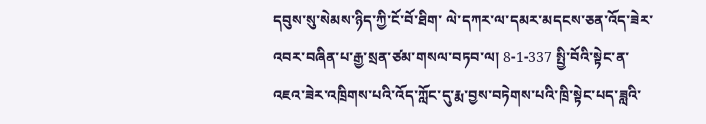དབུས་སུ་སེམས་ཉིད་ཀྱི་ངོ་བོ་ཐིག་ ལེ་དཀར་ལ་དམར་མདངས་ཅན་འོད་ཟེར་འབར་བཞིན་པ་རྒྱ་སྲན་ཙམ་གསལ་བཏབ་ལ། 8-1-337 སྤྱི་བོའི་སྟེང་ན་འཇའ་ཟེར་འཁྲིགས་པའི་འོད་ཀློང་དུ་རྨ་བྱས་བཏེགས་པའི་ཁྲི་སྟེང་པད་ཟླའི་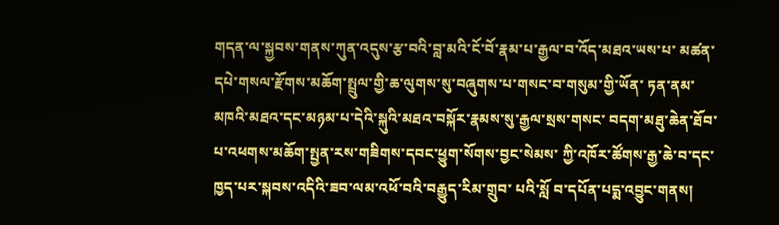གདན་ལ་སྐྱབས་གནས་ཀུན་འདུས་རྩ་བའི་བླ་མའི་ངོ་བོ་རྣམ་པ་རྒྱལ་བ་འོད་མཐའ་ཡས་པ་ མཚན་དཔེ་གསལ་རྫོགས་མཆོག་སྤྲུལ་གྱི་ཆ་ལུགས་སུ་བཞུགས་པ་གསང་བ་གསུམ་གྱི་ཡོན་ ཏན་ནམ་མཁའི་མཐའ་དང་མཉམ་པ་དེའི་སྐུའི་མཐའ་བསྐོར་རྣམས་སུ་རྒྱལ་སྲས་གསང་ བདག་མཐུ་ཆེན་ཐོབ་པ་འཕགས་མཆོག་སྤྱན་རས་གཟིགས་དབང་ཕྱུག་སོགས་བྱང་སེམས་ ཀྱི་འཁོར་ཚོགས་རྒྱ་ཆེ་བ་དང་ཁྱད་པར་སྐབས་འདིའི་ཟབ་ལམ་འཕོ་བའི་བརྒྱུད་རིམ་གྲུབ་ པའི་སློ བ་དཔོན་པདྨ་འབྱུང་གནས།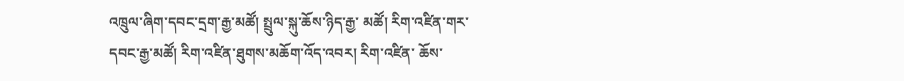འཁྲུལ་ཞིག་དབང་དྲག་རྒྱ་མཚོ། སྤྲུལ་སྐུ་ཆོས་ཉིད་རྒྱ་ མཚོ། རིག་འཛིན་གར་དབང་རྒྱ་མཚོ། རིག་འཛིན་ཐུགས་མཆོག་འོད་འབར། རིག་འཛིན་ ཆོས་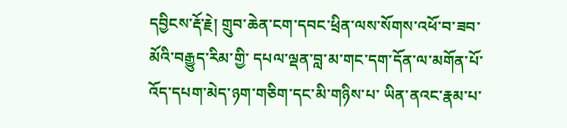དབྱིངས་རྡོ་རྗེ། གྲུབ་ཆེན་ངག་དབང་ཕྲིན་ལས་སོགས་འཕོ་བ་ཟབ་མོའི་བརྒྱུད་རིམ་གྱི་ དཔལ་ལྡན་བླ་མ་གང་དག་དོན་ལ་མགོན་པོ་འོད་དཔག་མེད་ཉག་གཅིག་དང་མི་གཉིས་པ་ ཡིན་ནའང་རྣམ་པ་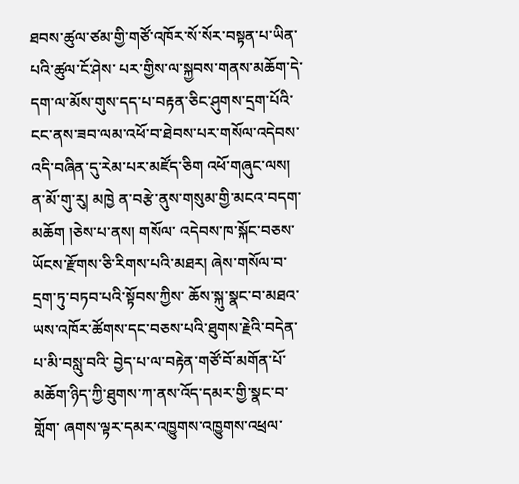ཐབས་ཚུལ་ཙམ་གྱི་གཙོ་འཁོར་སོ་སོར་བསྟན་པ་ཡིན་པའི་ཚུལ་ངོ་ཤེས་ པར་གྱིས་ལ་སྐྱབས་གནས་མཆོག་དེ་དག་ལ་མོས་གུས་དད་པ་བརྟན་ཅིང་ཤུགས་དྲག་པོའི་ ངང་ནས་ཟབ་ལམ་འཕོ་བ་ཐེབས་པར་གསོལ་འདེབས་འདི་བཞིན་དུ་རེམ་པར་མཛོད་ཅིག འཕོ་གཞུང་ལས། ན་མོ་གུ་རུ། མཁྱེ ན་བརྩེ་ནུས་གསུམ་གྱི་མངའ་བདག་མཆོག །ཅེས་པ་ནས། གསོལ་ འདེབས་ཁ་སྐོང་བཅས་ཡོངས་རྫོགས་ཅི་རིགས་པའི་མཐར། ཞེས་གསོལ་བ་དྲག་ཏུ་བཏབ་པའི་སྟོབས་ཀྱིས་ ཆོས་སྐུ་སྣང་བ་མཐའ་ཡས་འཁོར་ཚོགས་དང་བཅས་པའི་ཐུགས་རྗེའི་བདེན་པ་མི་བསླུ་བའི་ བྱེད་པ་ལ་བརྟེན་གཙོ་བོ་མགོན་པོ་མཆོག་ཉིད་ཀྱི་ཐུགས་ཀ་ནས་འོད་དམར་གྱི་སྣང་བ་གློག་ ཞགས་ལྟར་དམར་འཁྱུགས་འཁྱུགས་འཕྲལ་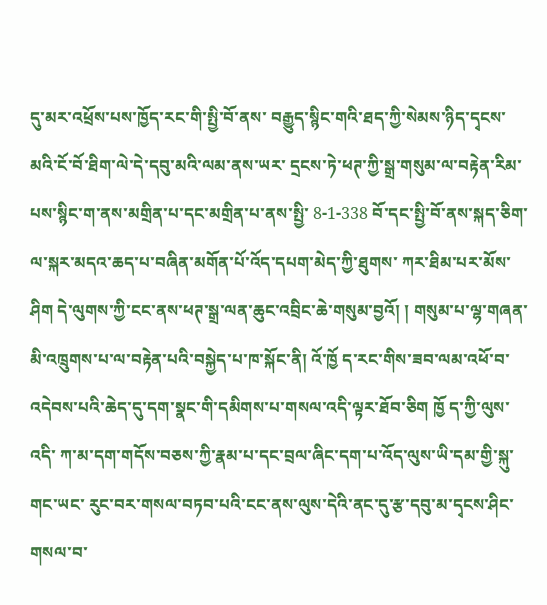དུ་མར་འཕྲོས་པས་ཁྱོད་རང་གི་སྤྱི་བོ་ནས་ བརྒྱུད་སྙིང་གའི་ཐད་ཀྱི་སེམས་ཉིད་དྭངས་མའི་ངོ་བོ་ཐིག་ལེ་དེ་དབུ་མའི་ལམ་ནས་ཡར་ དྲངས་ཏེ་ཕཊ་ཀྱི་སྒྲ་གསུམ་ལ་བརྟེན་རིམ་པས་སྙིང་ག་ནས་མགྲིན་པ་དང་མགྲིན་པ་ནས་སྤྱི་ 8-1-338 བོ་དང་སྤྱི་བོ་ནས་སྐད་ཅིག་ལ་སྐར་མདའ་ཆད་པ་བཞིན་མགོན་པོ་འོད་དཔག་མེད་ཀྱི་ཐུགས་ ཀར་ཐིམ་པར་མོས་ཤིག དེ་ལུགས་ཀྱི་ངང་ནས་ཕཊ་སྒྲ་ལན་ཆུང་འབྲིང་ཆེ་གསུམ་བྱའོ། ། གསུམ་པ་ལྷ་གཞན་མི་འཁྲུགས་པ་ལ་བརྟེན་པའི་བསྐྱེད་པ་ཁ་སྐོང་ནི། འོ་ཁྱོ ད་རང་གིས་ཟབ་ལམ་འཕོ་བ་ འདེབས་པའི་ཆེད་དུ་དག་སྣང་གི་དམིགས་པ་གསལ་འདི་ལྟར་ཐོབ་ཅིག ཁྱོ ད་ཀྱི་ལུས་འདི་ ཀ་མ་དག་གདོས་བཅས་ཀྱི་རྣམ་པ་དང་བྲལ་ཞིང་དག་པ་འོད་ལུས་ཡི་དམ་གྱི་སྐུ་གང་ཡང་ རུང་བར་གསལ་བཏབ་པའི་ངང་ནས་ལུས་དེའི་ནང་དུ་རྩ་དབུ་མ་དྭངས་ཤིང་གསལ་བ་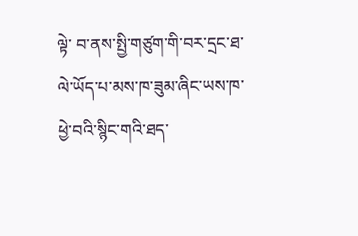ལྟེ་ བ་ནས་སྤྱི་གཙུག་གི་བར་དྲང་ཐ་ལེ་ཡོད་པ་མས་ཁ་ཟུམ་ཞིང་ཡས་ཁ་ཕྱེ་བའི་སྙིང་གའི་ཐད་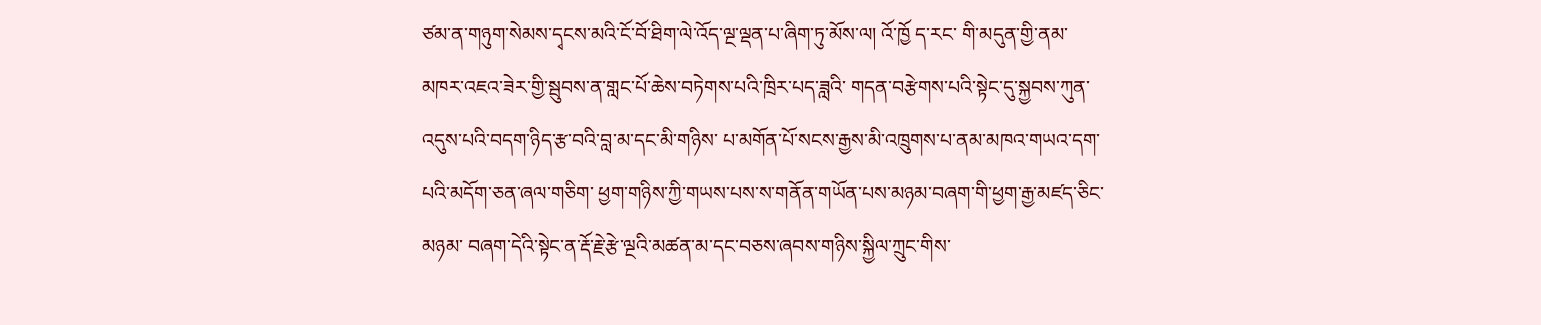ཙམ་ན་གཉུག་སེམས་དྭངས་མའི་ངོ་བོ་ཐིག་ལེ་འོད་ལྔ་ལྡན་པ་ཞིག་ཏུ་མོས་ལ། འོ་ཁྱོ ད་རང་ གི་མདུན་གྱི་ནམ་མཁར་འཇའ་ཟེར་གྱི་སྦུབས་ན་གླང་པོ་ཆེས་བཏེགས་པའི་ཁྲིར་པད་ཟླའི་ གདན་བརྩེགས་པའི་སྟེང་དུ་སྐྱབས་ཀུན་འདུས་པའི་བདག་ཉིད་རྩ་བའི་བླ་མ་དང་མི་གཉིས་ པ་མགོན་པོ་སངས་རྒྱས་མི་འཁྲུགས་པ་ནམ་མཁའ་གཡའ་དག་པའི་མདོག་ཅན་ཞལ་གཅིག་ ཕྱག་གཉིས་ཀྱི་གཡས་པས་ས་གནོན་གཡོན་པས་མཉམ་བཞག་གི་ཕྱག་རྒྱ་མཛད་ཅིང་མཉམ་ བཞག་དེའི་སྟེང་ན་རྡོ་རྗེ་རྩེ་ལྔའི་མཚན་མ་དང་བཅས་ཞབས་གཉིས་སྐྱིལ་ཀྲུང་གིས་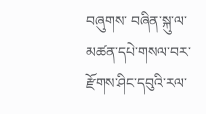བཞུགས་ བཞིན་སྐུ་ལ་མཚན་དཔེ་གསལ་བར་རྫོགས་ཤིང་དབུའི་རལ་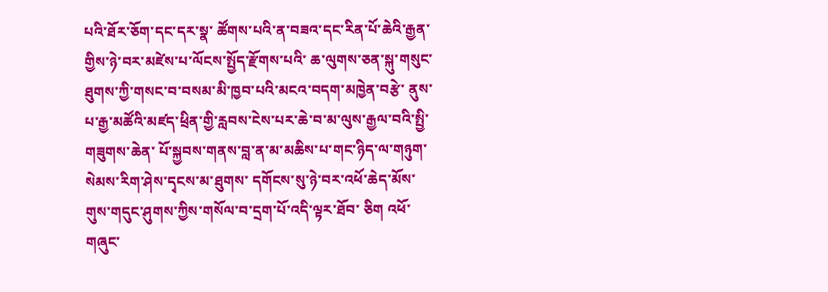པའི་ཐོར་ཅོག་དང་དར་སྣ་ ཚོགས་པའི་ན་བཟའ་དང་རིན་པོ་ཆེའི་རྒྱན་གྱིས་ཉེ་བར་མཛེས་པ་ལོངས་སྤྱོད་རྫོགས་པའི་ ཆ་ལུགས་ཅན་སྐུ་གསུང་ཐུགས་ཀྱི་གསང་བ་བསམ་མི་ཁྱབ་པའི་མངའ་བདག་མཁྱེན་བརྩེ་ ནུས་པ་རྒྱ་མཚོའི་མཛད་ཕྲིན་གྱི་རླབས་ངེས་པར་ཆེ་བ་མ་ལུས་རྒྱལ་བའི་སྤྱི་གཟུགས་ཆེན་ པོ་སྐྱབས་གནས་བླ་ན་མ་མཆིས་པ་གང་ཉིད་ལ་གཉུག་སེམས་རིག་ཤེས་དྭངས་མ་ཐུགས་ དགོངས་སུ་ཉེ་བར་འཕོ་ཆེད་མོས་གུས་གདུང་ཤུགས་ཀྱིས་གསོལ་བ་དྲག་པོ་འདི་ལྟར་ཐོབ་ ཅིག འཕོ་གཞུང་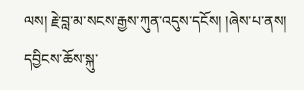ལས། རྗེ་བླ་མ་སངས་རྒྱས་ཀུན་འདུས་དངོས། །ཞེས་པ་ནས། དབྱིངས་ཆོས་སྐུ་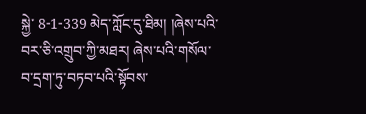སྐྱེ་ 8-1-339 མེད་ཀློང་དུ་ཐིམ། །ཞེས་པའི་བར་ཅི་འགྲུབ་ཀྱི་མཐར། ཞེས་པའི་གསོལ་བ་དྲག་ཏུ་བཏབ་པའི་སྟོབས་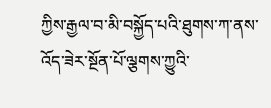ཀྱིས་རྒྱལ་བ་མི་བསྐྱོད་པའི་ཐུགས་ཀ་ནས་འོད་ཟེར་སྔོན་པོ་ལྕགས་ཀྱུའི་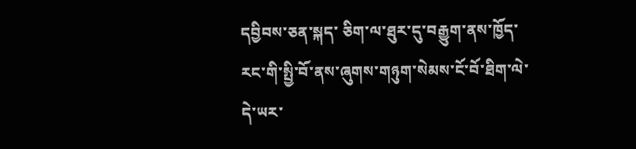དབྱིབས་ཅན་སྐད་ ཅིག་ལ་ཐུར་དུ་བརྒྱུག་ནས་ཁྱོད་རང་གི་སྤྱི་བོ་ནས་ཞུགས་གཉུག་སེམས་ངོ་བོ་ཐིག་ལེ་དེ་ཡར་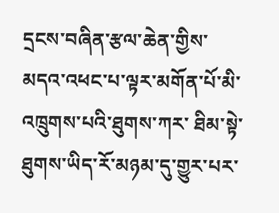དྲངས་བཞིན་རྩལ་ཆེན་གྱིས་མདའ་འཕང་པ་ལྟར་མགོན་པོ་མི་འཁྲུགས་པའི་ཐུགས་ཀར་ ཐིམ་སྟེ་ཐུགས་ཡིད་རོ་མཉམ་དུ་གྱུར་པར་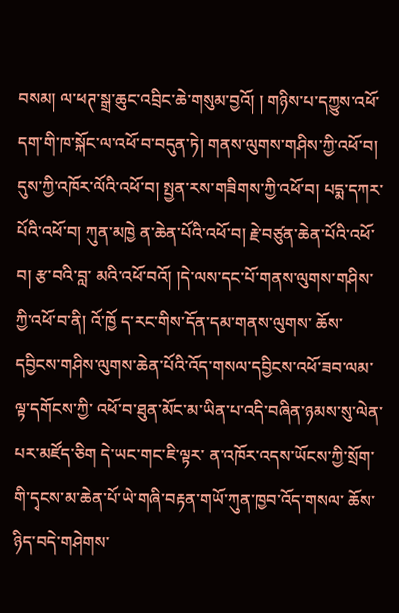བསམ། ལ་ཕཊ་སྒྲ་ཆུང་འབྲིང་ཆེ་གསུམ་བྱའོ། ། གཉིས་པ་དཀྱུས་འཕོ་དག་གི་ཁ་སྐོང་ལ་འཕོ་བ་བདུན་ཏེ། གནས་ལུགས་གཤིས་ཀྱི་འཕོ་བ། དུས་ཀྱི་འཁོར་ལོའི་འཕོ་བ། སྤྱན་རས་གཟིགས་ཀྱི་འཕོ་བ། པདྨ་དཀར་པོའི་འཕོ་བ། ཀུན་མཁྱེ ན་ཆེན་པོའི་འཕོ་བ། རྗེ་བཙུན་ཆེན་པོའི་འཕོ་བ། རྩ་བའི་བླ་ མའི་འཕོ་བའོ། །དེ་ལས་དང་པོ་གནས་ལུགས་གཤིས་ཀྱི་འཕོ་བ་ནི། འོ་ཁྱོ ད་རང་གིས་དོན་དམ་གནས་ལུགས་ ཆོས་དབྱིངས་གཤིས་ལུགས་ཆེན་པོའི་འོད་གསལ་དབྱིངས་འཕོ་ཟབ་ལམ་ལྟ་དགོངས་ཀྱི་ འཕོ་བ་ཐུན་མོང་མ་ཡིན་པ་འདི་བཞིན་ཉམས་སུ་ལེན་པར་མཛོད་ཅིག དེ་ཡང་གང་ཇི་ལྟར་ ན་འཁོར་འདས་ཡོངས་ཀྱི་སྲོག་གི་དྭངས་མ་ཆེན་པོ་ཡེ་གཞི་བརྟན་གཡོ་ཀུན་ཁྱབ་འོད་གསལ་ ཆོས་ཉིད་བདེ་གཤེགས་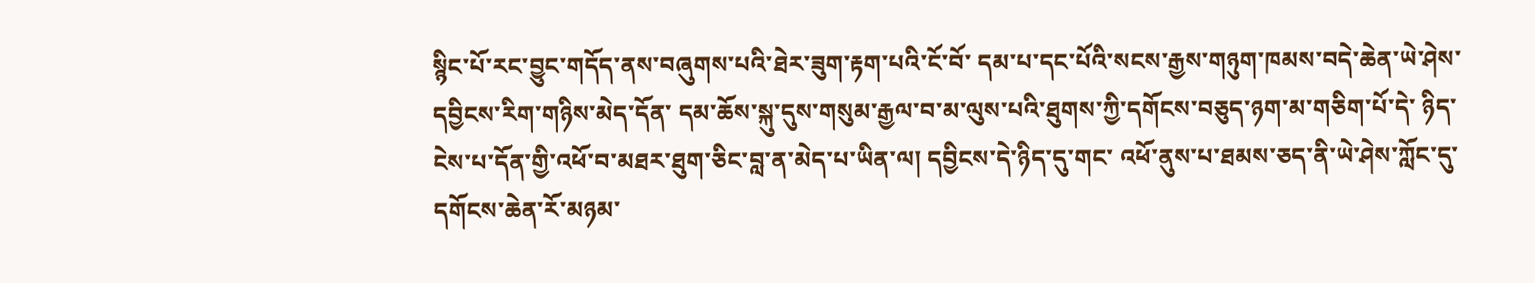སྙིང་པོ་རང་བྱུང་གདོད་ནས་བཞུགས་པའི་ཐེར་ཟུག་རྟག་པའི་ངོ་བོ་ དམ་པ་དང་པོའི་སངས་རྒྱས་གཉུག་ཁམས་བདེ་ཆེན་ཡེ་ཤེས་དབྱིངས་རིག་གཉིས་མེད་དོན་ དམ་ཆོས་སྐུ་དུས་གསུམ་རྒྱལ་བ་མ་ལུས་པའི་ཐུགས་ཀྱི་དགོངས་བཅུད་ཉག་མ་གཅིག་པོ་དེ་ ཉིད་ངེས་པ་དོན་གྱི་འཕོ་བ་མཐར་ཐུག་ཅིང་བླ་ན་མེད་པ་ཡིན་ལ། དབྱིངས་དེ་ཉིད་དུ་གང་ འཕོ་ནུས་པ་ཐམས་ཅད་ནི་ཡེ་ཤེས་ཀློང་དུ་དགོངས་ཆེན་རོ་མཉམ་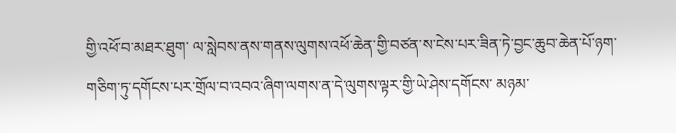གྱི་འཕོ་བ་མཐར་ཐུག་ ལ་སླེབས་ནས་གནས་ལུགས་འཕོ་ཆེན་གྱི་བཙན་ས་ངེས་པར་ཟིན་ཏེ་བྱང་ཆུབ་ཆེན་པོ་ཉག་ གཅིག་ཏུ་དགོངས་པར་གྲོལ་བ་འབའ་ཞིག་ལགས་ན་དེ་ལུགས་ལྟར་གྱི་ཡེ་ཤེས་དགོངས་ མཉམ་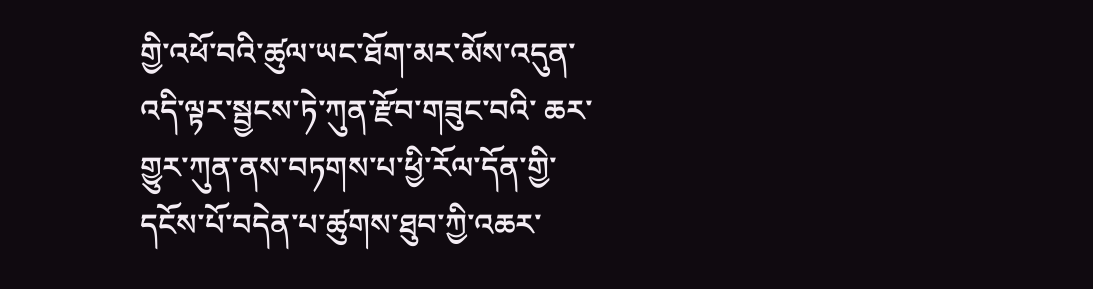གྱི་འཕོ་བའི་ཚུལ་ཡང་ཐོག་མར་མོས་འདུན་འདི་ལྟར་སྦྱངས་ཏེ་ཀུན་རྫོབ་གཟུང་བའི་ ཆར་གྱུར་ཀུན་ནས་བཏགས་པ་ཕྱི་རོལ་དོན་གྱི་དངོས་པོ་བདེན་པ་ཚུགས་ཐུབ་ཀྱི་འཆར་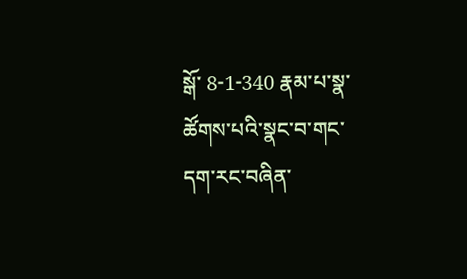སྒོ་ 8-1-340 རྣམ་པ་སྣ་ཚོགས་པའི་སྣང་བ་གང་དག་རང་བཞིན་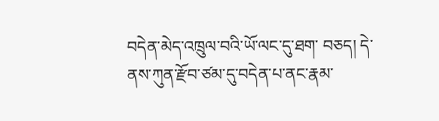བདེན་མེད་འཁྲུལ་བའི་ཡོ་ལང་དུ་ཐག་ བཅད། དེ་ནས་ཀུན་རྫོབ་ཙམ་དུ་བདེན་པ་ནང་རྣམ་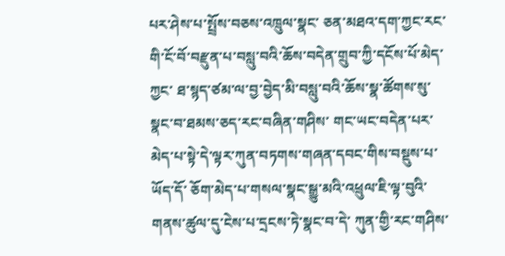པར་ཤེས་པ་སྤྲོས་བཅས་འཁྲུལ་སྣང་ ཅན་མཐའ་དག་ཀྱང་རང་གི་ངོ་བོ་བརྫུན་པ་བསླུ་བའི་ཆོས་བདེན་གྲུབ་ཀྱི་དངོས་པོ་མེད་ཀྱང་ ཐ་སྙད་ཙམ་ལ་བྱ་བྱེད་མི་བསླུ་བའི་ཆོས་སྣ་ཚོགས་སུ་སྣང་བ་ཐམས་ཅད་རང་བཞིན་གཤིས་ གང་ཡང་བདེན་པར་མེད་པ་སྟེ་དེ་ལྟར་ཀུན་བཏགས་གཞན་དབང་གིས་བསྡུས་པ་ཡོད་དོ་ ཅོག་མེད་པ་གསལ་སྣང་སྒྱུ་མའི་འཕྲུལ་ཇི་ལྟ་བུའི་གནས་ཚུལ་དུ་ངེས་པ་དྲངས་ཏེ་སྣང་བ་དེ་ ཀུན་གྱི་རང་གཤིས་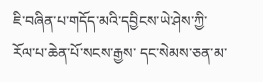ཇི་བཞིན་པ་གདོད་མའི་དབྱིངས་ཡེ་ཤེས་ཀྱི་རོལ་པ་ཆེན་པོ་སངས་རྒྱས་ དང་སེམས་ཅན་མ་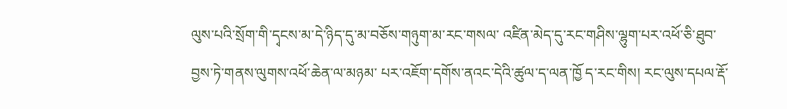ལུས་པའི་སྲོག་གི་དྭངས་མ་དེ་ཉིད་དུ་མ་བཅོས་གཉུག་མ་རང་གསལ་ འཛིན་མེད་དུ་རང་གཤིས་ལྷུག་པར་འཕོ་ཅི་ཐུབ་བྱས་ཏེ་གནས་ལུགས་འཕོ་ཆེན་ལ་མཉམ་ པར་འཇོག་དགོས་ནའང་དེའི་ཚུལ་ད་ལན་ཁྱོ ད་རང་གིས། རང་ལུས་དཔལ་རྡོ་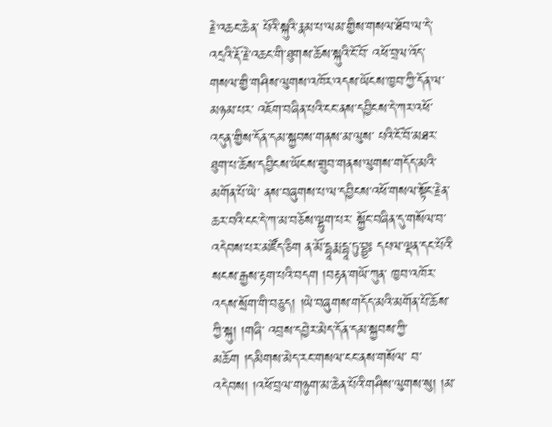རྗེ་འཆང་ཆེན་ པོའི་སྐུའི་རྣམ་པ་ལམ་གྱིས་གསལ་ཐོབ་ལ་དེ་འདྲའི་རྡོ་རྗེ་འཆང་གི་ཐུགས་ཆོས་སྐུའི་ངོ་བོ་ འཕོ་བྲལ་འོད་གསལ་གྱི་གཤིས་ལུགས་འཁོར་འདས་ཡོངས་ཁྱབ་ཀྱི་དོན་ལ་མཉམ་པར་ འཇོག་བཞིན་པའི་ངང་ནས་དབྱིངས་དེ་ཀར་འཕོ་འདུན་གྱིས་དོན་དམ་སྐྱབས་གནས་མ་ལུས་ པའི་ངོ་བོ་མཐར་ཐུག་པ་ཆོས་དབྱིངས་ཡོངས་གྲུབ་གནས་ལུགས་གདོད་མའི་མགོན་པོ་ཡེ་ ནས་བཞུགས་པ་ལ་དབྱིངས་འཕོ་གསལ་སྟོང་རྗེན་ཆར་བའི་ངང་དེ་ཀ་མ་བཅོས་ལྷུག་པར་ སྐྱོང་བཞིན་དུ་གསོལ་བ་འདེབས་པར་མཛོད་ཅིག ན་མོ་དྷཱརྨ་དྷཱ་ཏུ་བྷྱཿ དཔལ་ལྡན་དང་པོའི་སངས་རྒྱས་རྟག་པའི་བདག །བརྟན་གཡོ་ཀུན་ ཁྱབ་འཁོར་འདས་སྲོག་གི་བཅུད། །ཡེ་བཞུགས་གདོད་མའི་མགོན་པོ་ཆོས་ཀྱི་སྐུ། །གཞི་ འབྲས་དབྱེར་མེད་དོན་དམ་སྐྱབས་ཀྱི་མཆོག །དམིགས་མེད་རང་གསལ་ངང་ནས་གསོལ་ བ་འདེབས། །འཕོ་བྲལ་གཉུག་མ་ཆེན་པོའི་གཤིས་ལུགས་སུ། །མ་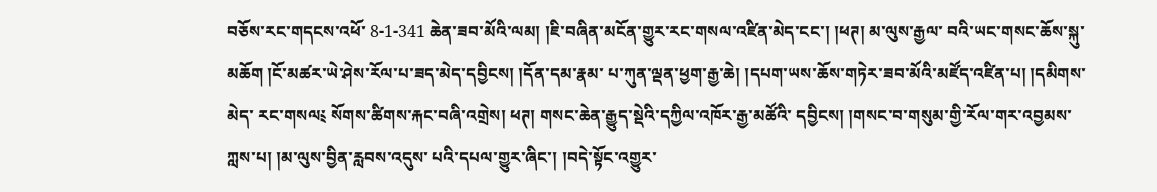བཅོས་རང་གདངས་འཕོ་ 8-1-341 ཆེན་ཟབ་མོའི་ལམ། །ཇི་བཞིན་མངོན་གྱུར་རང་གསལ་འཛིན་མེད་ངང་། །ཕཊ། མ་ལུས་རྒྱལ་ བའི་ཡང་གསང་ཆོས་སྐུ་མཆོག །ངོ་མཚར་ཡེ་ཤེས་རོལ་པ་ཟད་མེད་དབྱིངས། །དོན་དམ་རྣམ་ པ་ཀུན་ལྡན་ཕྱག་རྒྱ་ཆེ། །དཔག་ཡས་ཆོས་གཏེར་ཟབ་མོའི་མཛོད་འཛིན་པ། །དམིགས་མེད་ རང་གསལ༴ སོགས་ཚིགས་རྐང་བཞི་འགྲེས། ཕཊ། གསང་ཆེན་རྒྱུད་སྡེའི་དཀྱིལ་འཁོར་རྒྱ་མཚོའི་ དབྱིངས། །གསང་བ་གསུམ་གྱི་རོལ་གར་འབྱམས་ཀླས་པ། །མ་ལུས་བྱིན་རླབས་འདུས་ པའི་དཔལ་གྱུར་ཞིང་། །བདེ་སྟོང་འགྱུར་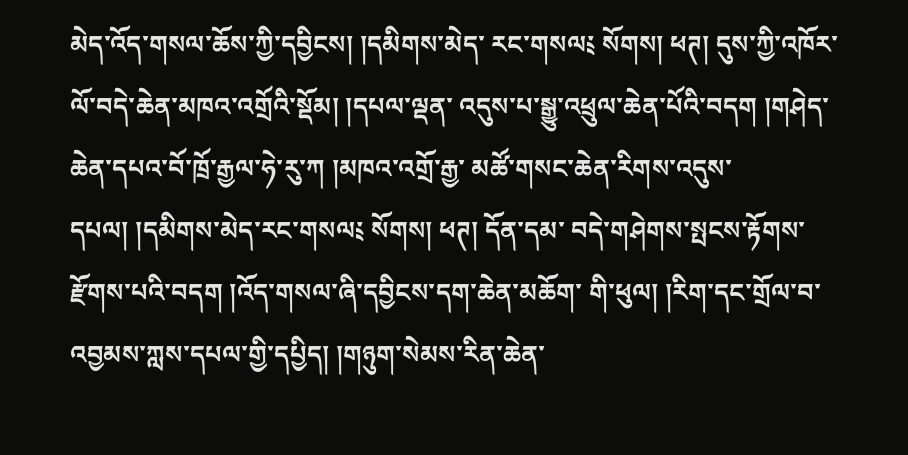མེད་འོད་གསལ་ཆོས་ཀྱི་དབྱིངས། །དམིགས་མེད་ རང་གསལ༴ སོགས། ཕཊ། དུས་ཀྱི་འཁོར་ལོ་བདེ་ཆེན་མཁའ་འགྲོའི་སྡོམ། །དཔལ་ལྡན་ འདུས་པ་སྒྱུ་འཕྲུལ་ཆེན་པོའི་བདག །གཤེད་ཆེན་དཔའ་བོ་ཁྲོ་རྒྱལ་ཧེ་རུ་ཀ །མཁའ་འགྲོ་རྒྱ་ མཚོ་གསང་ཆེན་རིགས་འདུས་དཔལ། །དམིགས་མེད་རང་གསལ༴ སོགས། ཕཊ། དོན་དམ་ བདེ་གཤེགས་སྤངས་རྟོགས་རྫོགས་པའི་བདག །འོད་གསལ་ཞི་དབྱིངས་དག་ཆེན་མཆོག་ གི་ཕུལ། །རིག་དང་གྲོལ་བ་འབྱམས་ཀླས་དཔལ་གྱི་དཔྱིད། །གཉུག་སེམས་རིན་ཆེན་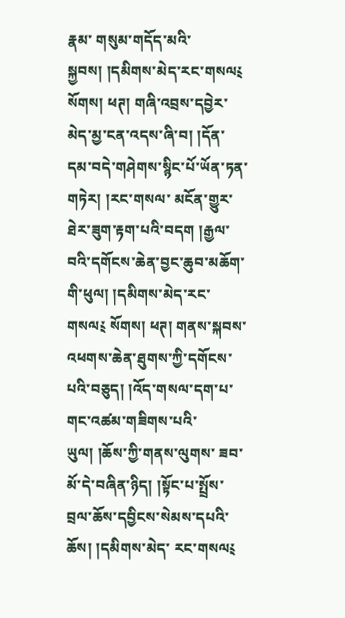རྣམ་ གསུམ་གདོད་མའི་སྐྱབས། །དམིགས་མེད་རང་གསལ༴ སོགས། ཕཊ། གཞི་འབྲས་དབྱེར་ མེད་མྱ་ངན་འདས་ཞི་བ། །དོན་དམ་བདེ་གཤེགས་སྙིང་པོ་ཡོན་ཏན་གཏེར། །རང་གསལ་ མངོན་གྱུར་ཐེར་ཟུག་རྟག་པའི་བདག །རྒྱལ་བའི་དགོངས་ཆེན་བྱང་ཆུབ་མཆོག་གི་ཕུལ། །དམིགས་མེད་རང་གསལ༴ སོགས། ཕཊ། གནས་སྐབས་འཕགས་ཆེན་ཐུགས་ཀྱི་དགོངས་ པའི་བཅུད། །འོད་གསལ་དག་པ་གང་འཚམ་གཟིགས་པའི་ཡུལ། །ཆོས་ཀྱི་གནས་ལུགས་ ཟབ་མོ་དེ་བཞིན་ཉིད། །སྟོང་པ་སྤྲོས་བྲལ་ཆོས་དབྱིངས་སེམས་དཔའི་ཆོས། །དམིགས་མེད་ རང་གསལ༴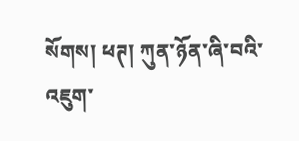སོགས། ཕཊ། ཀུན་ཉོན་ཞི་བའི་འཇུག་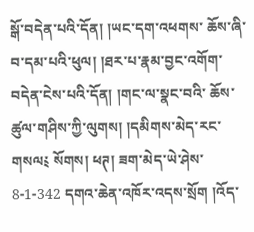སྒོ་བདེན་པའི་དོན། །ཡང་དག་འཕགས་ ཆོས་ཞི་བ་དམ་པའི་ཕུལ། །ཐར་པ་རྣམ་བྱང་འགོག་བདེན་ངེས་པའི་དོན། །གང་ལ་སྣང་བའི་ ཆོས་ཚུལ་གཤིས་ཀྱི་ལུགས། །དམིགས་མེད་རང་གསལ༴ སོགས། ཕཊ། ཟག་མེད་ཡེ་ཤེས་ 8-1-342 དགའ་ཆེན་འཁོར་འདས་སྲོག །འོད་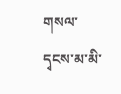གསལ་དྭངས་མ་མི་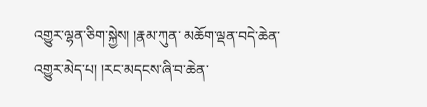འགྱུར་ལྷན་ཅིག་སྐྱེས། །རྣམ་ཀུན་ མཆོག་ལྡན་བདེ་ཆེན་འགྱུར་མེད་པ། །རང་མདངས་ཞི་བ་ཆེན་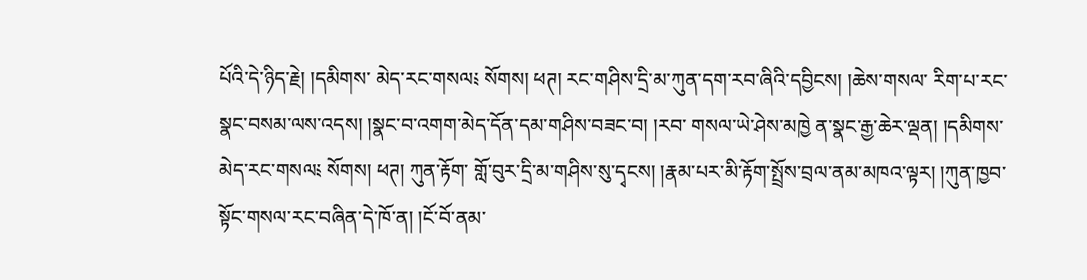པོའི་དེ་ཉིད་རྗེ། །དམིགས་ མེད་རང་གསལ༴ སོགས། ཕཊ། རང་གཤིས་དྲི་མ་ཀུན་དག་རབ་ཞིའི་དབྱིངས། །ཆེས་གསལ་ རིག་པ་རང་སྣང་བསམ་ལས་འདས། །སྣང་བ་འགག་མེད་དོན་དམ་གཤིས་བཟང་བ། །རབ་ གསལ་ཡེ་ཤེས་མཁྱེ ན་སྣང་རྒྱ་ཆེར་ལྡན། །དམིགས་མེད་རང་གསལ༴ སོགས། ཕཊ། ཀུན་རྟོག་ གློ་བུར་དྲི་མ་གཤིས་སུ་དྭངས། །རྣམ་པར་མི་རྟོག་སྤྲོས་བྲལ་ནམ་མཁའ་ལྟར། །ཀུན་ཁྱབ་ སྟོང་གསལ་རང་བཞིན་དེ་ཁོ་ན། །ངོ་བོ་ནམ་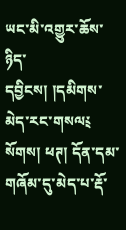ཡང་མི་འགྱུར་ཆོས་ཉིད་དབྱིངས། །དམིགས་ མེད་རང་གསལ༴ སོགས། ཕཊ། དོན་དམ་གཞོམ་དུ་མེད་པ་རྡོ་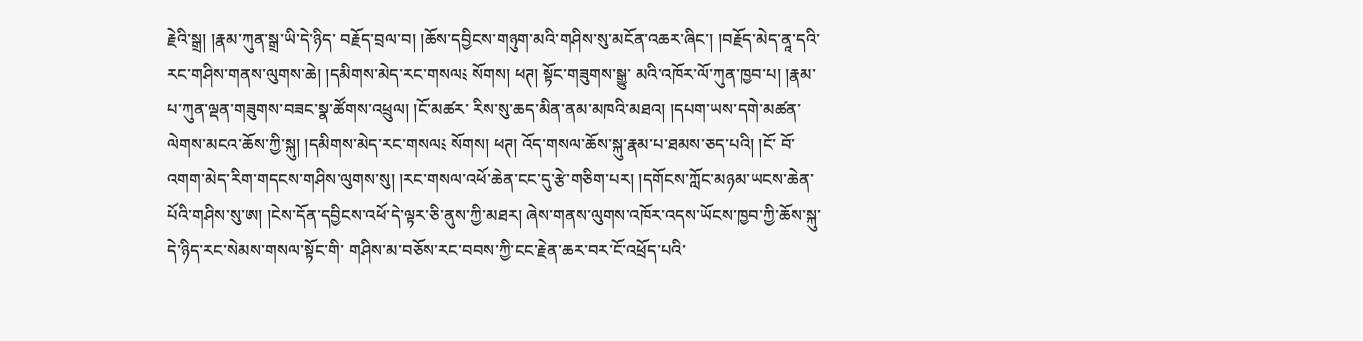རྗེའི་སྒྲ། །རྣམ་ཀུན་སྒྲ་ཡི་དེ་ཉིད་ བརྗོད་བྲལ་བ། །ཆོས་དབྱིངས་གཉུག་མའི་གཤིས་སུ་མངོན་འཆར་ཞིང་། །བརྗོད་མེད་ནཱ་དའི་ རང་གཤིས་གནས་ལུགས་ཆེ། །དམིགས་མེད་རང་གསལ༴ སོགས། ཕཊ། སྟོང་གཟུགས་སྒྱུ་ མའི་འཁོར་ལོ་ཀུན་ཁྱབ་པ། །རྣམ་པ་ཀུན་ལྡན་གཟུགས་བཟང་སྣ་ཚོགས་འཕྲུལ། །ངོ་མཚར་ རིས་སུ་ཆད་མིན་ནམ་མཁའི་མཐའ། །དཔག་ཡས་དགེ་མཚན་ལེགས་མངའ་ཆོས་ཀྱི་སྐུ། །དམིགས་མེད་རང་གསལ༴ སོགས། ཕཊ། འོད་གསལ་ཆོས་སྐུ་རྣམ་པ་ཐམས་ཅད་པའི། །ངོ་ བོ་འགག་མེད་རིག་གདངས་གཤིས་ལུགས་སུ། །རང་གསལ་འཕོ་ཆེན་ངང་དུ་རྩེ་གཅིག་པར། །དགོངས་ཀློང་མཉམ་ཡངས་ཆེན་པོའི་གཤིས་སུ་ཨ། །ངེས་དོན་དབྱིངས་འཕོ་དེ་ལྟར་ཅི་ནུས་ཀྱི་མཐར། ཞེས་གནས་ལུགས་འཁོར་འདས་ཡོངས་ཁྱབ་ཀྱི་ཆོས་སྐུ་དེ་ཉིད་རང་སེམས་གསལ་སྟོང་གི་ གཤིས་མ་བཅོས་རང་བབས་ཀྱི་ངང་རྗེན་ཆར་བར་ངོ་འཕྲོད་པའི་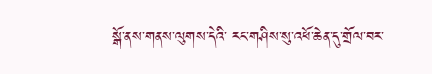སྒོ་ནས་གནས་ལུགས་དེའི་ རང་གཤིས་སུ་འཕོ་ཆེན་དུ་གྲོལ་བར་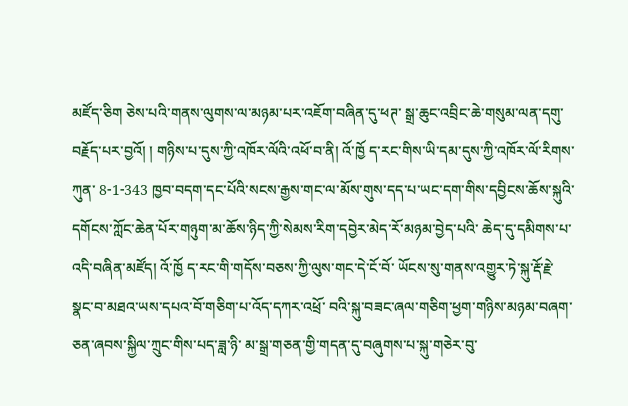མཛོད་ཅིག ཅེས་པའི་གནས་ལུགས་ལ་མཉམ་པར་འཇོག་བཞིན་དུ་ཕཊ་ སྒྲ་ཆུང་འབྲིང་ཆེ་གསུམ་ལན་དགུ་བརྗོད་པར་བྱའོ། ། གཉིས་པ་དུས་ཀྱི་འཁོར་ལོའི་འཕོ་བ་ནི། འོ་ཁྱོ ད་རང་གིས་ཡི་དམ་དུས་ཀྱི་འཁོར་ལོ་རིགས་ཀུན་ 8-1-343 ཁྱབ་བདག་དང་པོའི་སངས་རྒྱས་གང་ལ་མོས་གུས་དད་པ་ཡང་དག་གིས་དབྱིངས་ཆོས་སྐུའི་ དགོངས་ཀློང་ཆེན་པོར་གཉུག་མ་ཆོས་ཉིད་ཀྱི་སེམས་རིག་དབྱེར་མེད་རོ་མཉམ་བྱེད་པའི་ ཆེད་དུ་དམིགས་པ་འདི་བཞིན་མཛོད། འོ་ཁྱོ ད་རང་གི་གདོས་བཅས་ཀྱི་ལུས་གང་དེ་ངོ་བོ་ ཡོངས་སུ་གནས་འགྱུར་ཏེ་སྐུ་རྡོ་རྗེ་སྣང་བ་མཐའ་ཡས་དཔའ་བོ་གཅིག་པ་འོད་དཀར་འཕྲོ་ བའི་སྐུ་བཟང་ཞལ་གཅིག་ཕྱག་གཉིས་མཉམ་བཞག་ཅན་ཞབས་སྐྱིལ་ཀྲུང་གིས་པད་ཟླ་ཉི་ མ་སྒྲ་གཅན་གྱི་གདན་དུ་བཞུགས་པ་སྐུ་གཅེར་བུ་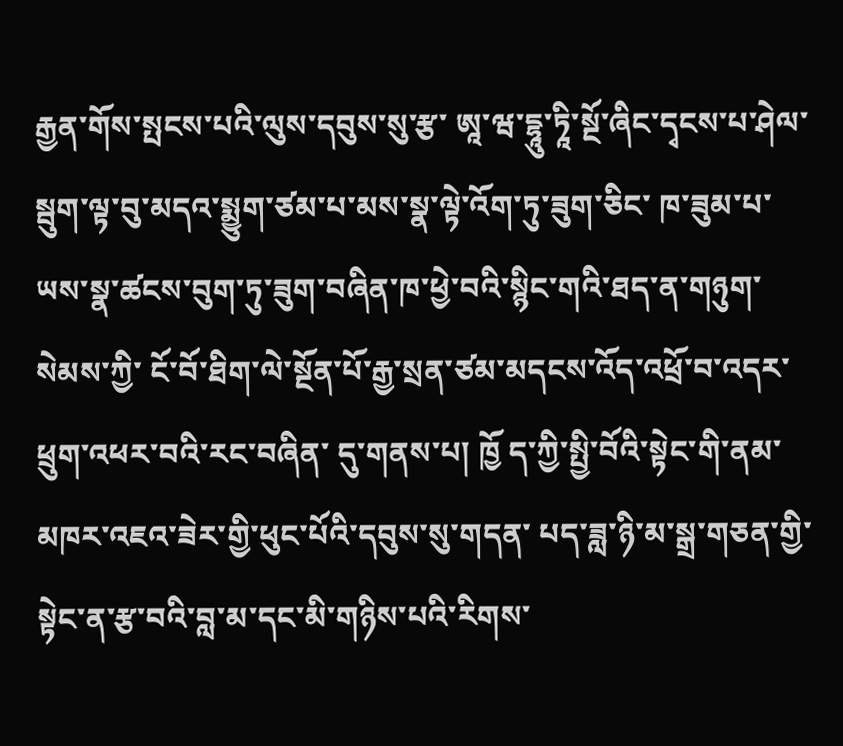རྒྱན་གོས་སྤངས་པའི་ལུས་དབུས་སུ་རྩ་ ཨཱ་ཝ་དྷཱུ་ཏཱི་སྔོ་ཞིང་དྭངས་པ་ཤེལ་སྦུག་ལྟ་བུ་མདའ་སྨྱུག་ཙམ་པ་མས་སྣ་ལྟེ་འོག་ཏུ་ཟུག་ཅིང་ ཁ་ཟུམ་པ་ཡས་སྣ་ཚངས་བུག་ཏུ་ཟུག་བཞིན་ཁ་ཕྱེ་བའི་སྙིང་གའི་ཐད་ན་གཉུག་སེམས་ཀྱི་ ངོ་བོ་ཐིག་ལེ་སྔོན་པོ་རྒྱ་སྲན་ཙམ་མདངས་འོད་འཕྲོ་བ་འདར་ཕྲུག་འཕར་བའི་རང་བཞིན་ དུ་གནས་པ། ཁྱོ ད་ཀྱི་སྤྱི་བོའི་སྟེང་གི་ནམ་མཁར་འཇའ་ཟེར་གྱི་ཕུང་པོའི་དབུས་སུ་གདན་ པད་ཟླ་ཉི་མ་སྒྲ་གཅན་གྱི་སྟེང་ན་རྩ་བའི་བླ་མ་དང་མི་གཉིས་པའི་རིགས་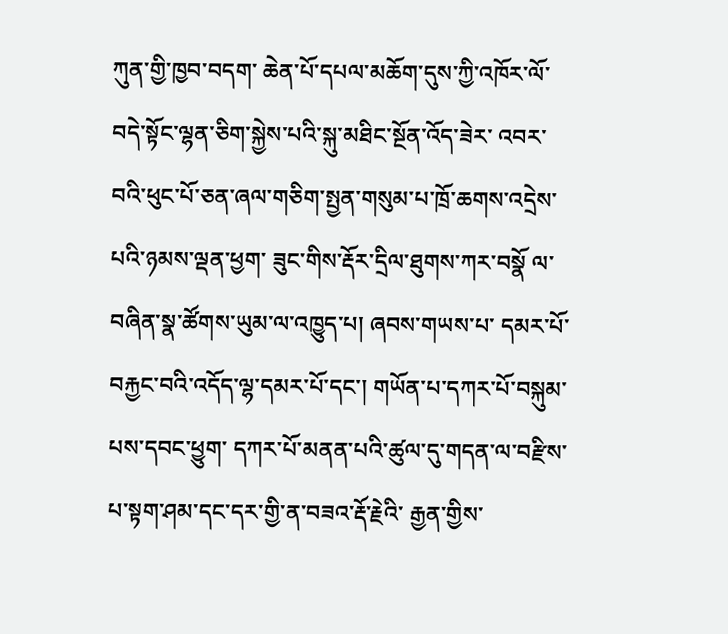ཀུན་གྱི་ཁྱབ་བདག་ ཆེན་པོ་དཔལ་མཆོག་དུས་ཀྱི་འཁོར་ལོ་བདེ་སྟོང་ལྷན་ཅིག་སྐྱེས་པའི་སྐུ་མཐིང་སྔོན་འོད་ཟེར་ འབར་བའི་ཕུང་པོ་ཅན་ཞལ་གཅིག་སྤྱན་གསུམ་པ་ཁྲོ་ཆགས་འདྲེས་པའི་ཉམས་ལྡན་ཕྱག་ ཟུང་གིས་རྡོར་དྲིལ་ཐུགས་ཀར་བསྣོ ལ་བཞིན་སྣ་ཚོགས་ཡུམ་ལ་འཁྱུད་པ། ཞབས་གཡས་པ་ དམར་པོ་བརྐྱང་བའི་འདོད་ལྷ་དམར་པོ་དང་། གཡོན་པ་དཀར་པོ་བསྐུམ་པས་དབང་ཕྱུག་ དཀར་པོ་མནན་པའི་ཚུལ་དུ་གདན་ལ་བརྫིས་པ་སྟག་ཤམ་དང་དར་གྱི་ན་བཟའ་རྡོ་རྗེའི་ རྒྱན་གྱིས་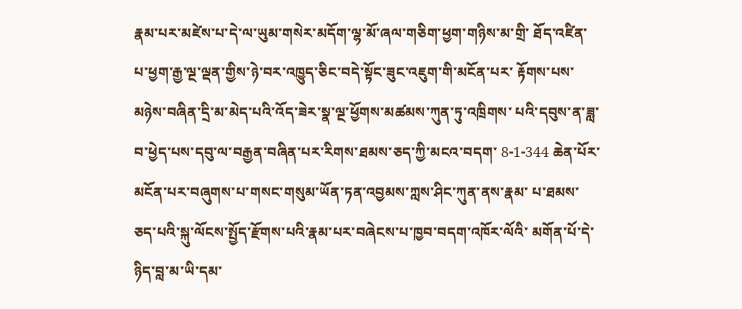རྣམ་པར་མཛེས་པ་དེ་ལ་ཡུམ་གསེར་མདོག་ལྷ་མོ་ཞལ་གཅིག་ཕྱག་གཉིས་མ་གྲི་ ཐོད་འཛིན་པ་ཕྱག་རྒྱ་ལྔ་ལྡན་གྱིས་ཉེ་བར་འཁྱུད་ཅིང་བདེ་སྟོང་ཟུང་འཇུག་གི་མངོན་པར་ རྟོགས་པས་མཉེས་བཞིན་དྲི་མ་མེད་པའི་འོད་ཟེར་སྣ་ལྔ་ཕྱོགས་མཚམས་ཀུན་ཏུ་འཁྲིགས་ པའི་དབུས་ན་ཟླ་བ་ཕྱེད་པས་དབུ་ལ་བརྒྱན་བཞིན་པར་རིགས་ཐམས་ཅད་ཀྱི་མངའ་བདག་ 8-1-344 ཆེན་པོར་མངོན་པར་བཞུགས་པ་གསང་གསུམ་ཡོན་ཏན་འབྱམས་ཀླས་ཤིང་ཀུན་ནས་རྣམ་ པ་ཐམས་ཅད་པའི་སྐུ་ལོངས་སྤྱོད་རྫོགས་པའི་རྣམ་པར་བཞེངས་པ་ཁྱབ་བདག་འཁོར་ལོའི་ མགོན་པོ་དེ་ཉིད་བླ་མ་ཡི་དམ་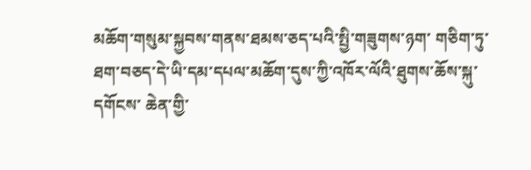མཆོག་གསུམ་སྐྱབས་གནས་ཐམས་ཅད་པའི་སྤྱི་གཟུགས་ཉག་ གཅིག་ཏུ་ཐག་བཅད་དེ་ཡི་དམ་དཔལ་མཆོག་དུས་ཀྱི་འཁོར་ལོའི་ཐུགས་ཆོས་སྐུ་དགོངས་ ཆེན་གྱི་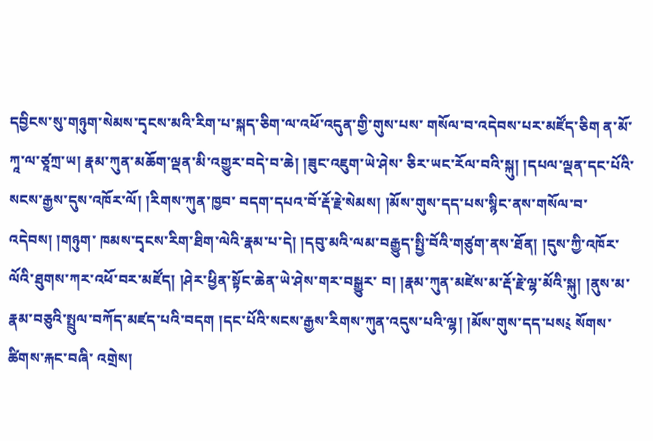དབྱིངས་སུ་གཉུག་སེམས་དྭངས་མའི་རིག་པ་སྐད་ཅིག་ལ་འཕོ་འདུན་གྱི་གུས་པས་ གསོལ་བ་འདེབས་པར་མཛོད་ཅིག ན་མོ་ཀཱ་ལ་ཙཱཀྲ་ཡ། རྣམ་ཀུན་མཆོག་ལྡན་མི་འགྱུར་བདེ་བ་ཆེ། །ཟུང་འཇུག་ཡེ་ཤེས་ ཅིར་ཡང་རོལ་བའི་སྐུ། །དཔལ་ལྡན་དང་པོའི་སངས་རྒྱས་དུས་འཁོར་ལོ། །རིགས་ཀུན་ཁྱབ་ བདག་དཔའ་བོ་རྡོ་རྗེ་སེམས། །མོས་གུས་དད་པས་སྙིང་ནས་གསོལ་བ་འདེབས། །གཉུག་ ཁམས་དྭངས་རིག་ཐིག་ལེའི་རྣམ་པ་དེ། །དབུ་མའི་ལམ་བརྒྱུད་སྤྱི་བོའི་གཙུག་ནས་ཐོན། །དུས་ཀྱི་འཁོར་ལོའི་ཐུགས་ཀར་འཕོ་བར་མཛོད། །ཤེར་ཕྱིན་སྟོང་ཆེན་ཡེ་ཤེས་གར་བསྒྱུར་ བ། །རྣམ་ཀུན་མཛེས་མ་རྡོ་རྗེ་ལྷ་མོའི་སྐུ། །ནུས་མ་རྣམ་བཅུའི་སྤྲུལ་བཀོད་མཛད་པའི་བདག །དང་པོའི་སངས་རྒྱས་རིགས་ཀུན་འདུས་པའི་ལྷ། །མོས་གུས་དད་པས༴ སོགས་ཚིགས་རྐང་བཞི་ འགྲེས།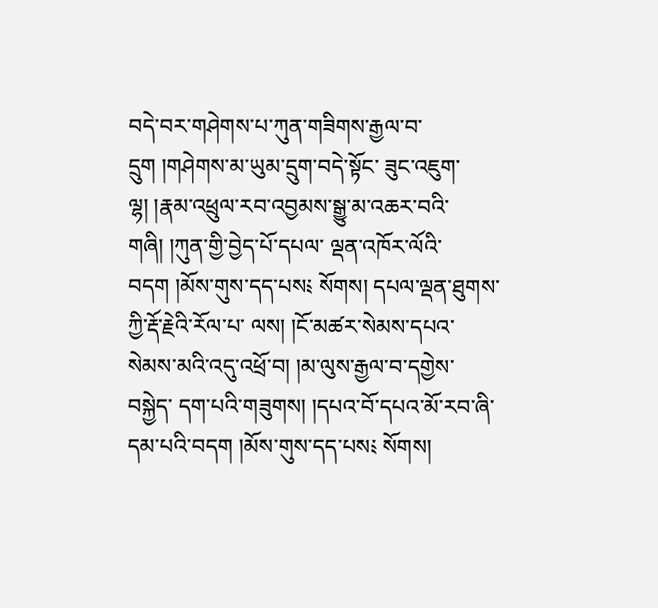བདེ་བར་གཤེགས་པ་ཀུན་གཟིགས་རྒྱལ་བ་དྲུག །གཤེགས་མ་ཡུམ་དྲུག་བདེ་སྟོང་ ཟུང་འཇུག་ལྷ། །རྣམ་འཕྲུལ་རབ་འབྱམས་སྒྱུ་མ་འཆར་བའི་གཞི། །ཀུན་གྱི་བྱེད་པོ་དཔལ་ ལྡན་འཁོར་ལོའི་བདག །མོས་གུས་དད་པས༴ སོགས། དཔལ་ལྡན་ཐུགས་ཀྱི་རྡོ་རྗེའི་རོལ་པ་ ལས། །ངོ་མཚར་སེམས་དཔའ་སེམས་མའི་འདུ་འཕྲོ་བ། །མ་ལུས་རྒྱལ་བ་དགྱེས་བསྐྱེད་ དག་པའི་གཟུགས། །དཔའ་བོ་དཔའ་མོ་རབ་ཞི་དམ་པའི་བདག །མོས་གུས་དད་པས༴ སོགས།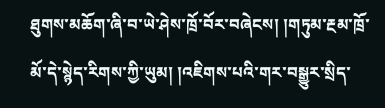ཐུགས་མཆོག་ཞི་བ་ཡེ་ཤེས་ཁྲོ་བོར་བཞེངས། །གཏུམ་རྔམ་ཁྲོ་མོ་དེ་སྙེད་རིགས་ཀྱི་ཡུམ། །འཇིགས་པའི་གར་བསྒྱུར་སྲིད་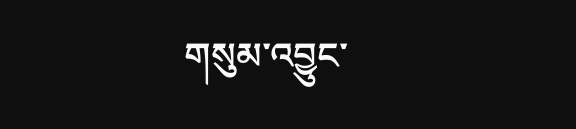གསུམ་འབྱུང་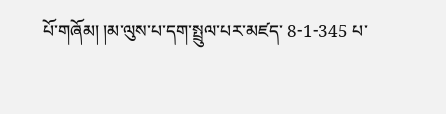པོ་གཞོམ། །མ་ལུས་པ་དག་སྤྲུལ་པར་མཛད་ 8-1-345 པ་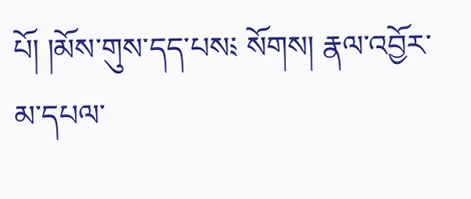པོ། །མོས་གུས་དད་པས༴ སོགས། རྣལ་འབྱོར་མ་དཔལ་